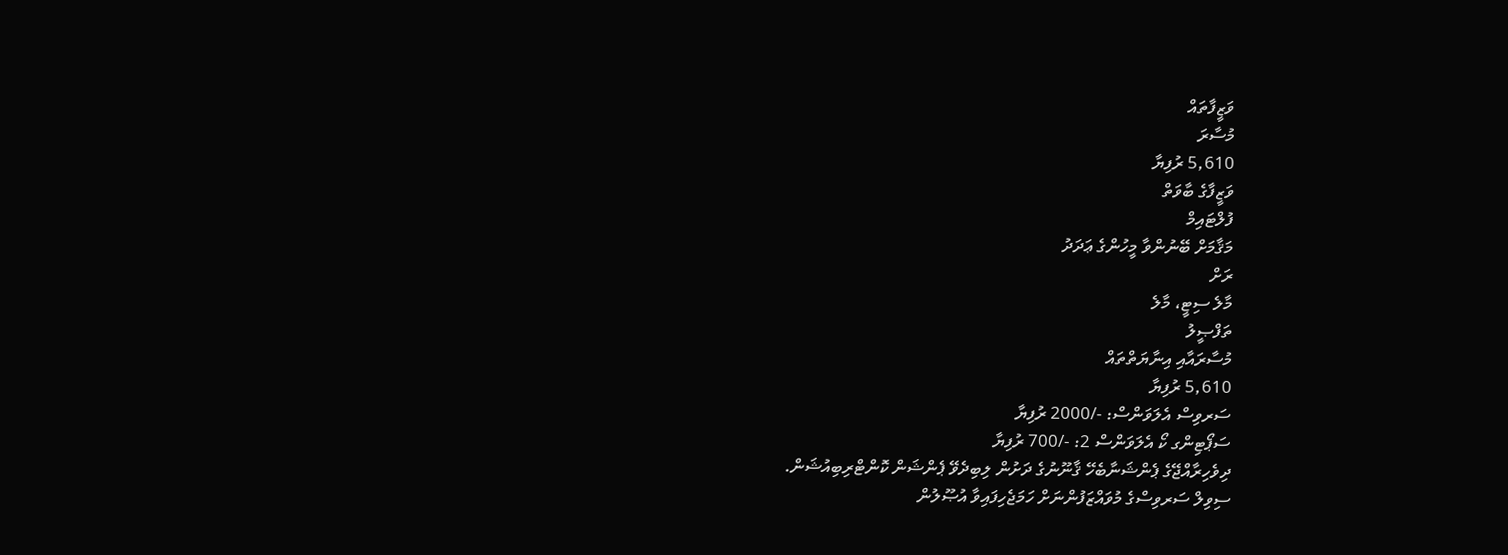ވަޒީފާތައް
މުސާރަ
5,610 ރުފިޔާ
ވަޒީފާގެ ބާވަތް
ފުލްޓައިމް
މަޤާމަށް ބޭނުންވާ މީހުންގެ ޢަދަދު
ރަށް
މާލެ ސިޓީ، މާލެ
ތަފްޞީލު
މުސާރައާއި އިނާޔަތްތައް
5,610 ރުފިޔާ
ސަރވިސް އެލަވަންސް: -/2000 ރުފިޔާ
ސަޕޯޓިންގ ކޯ އެލަވަންސް 2: -/700 ރުފިޔާ
ދިވެހިރާއްޖޭގެ ޕެންޝަނާބެހޭ ޤާނޫނުގެ ދަށުން ލިބިދެވޭ ޕެންޝަން ކޮންޓްރިބިއުޝަން.
ސިވިލް ސަރވިސްގެ މުވައްޒަފުންނަށް ހަމަޖެހިފައިވާ އުޞޫލުން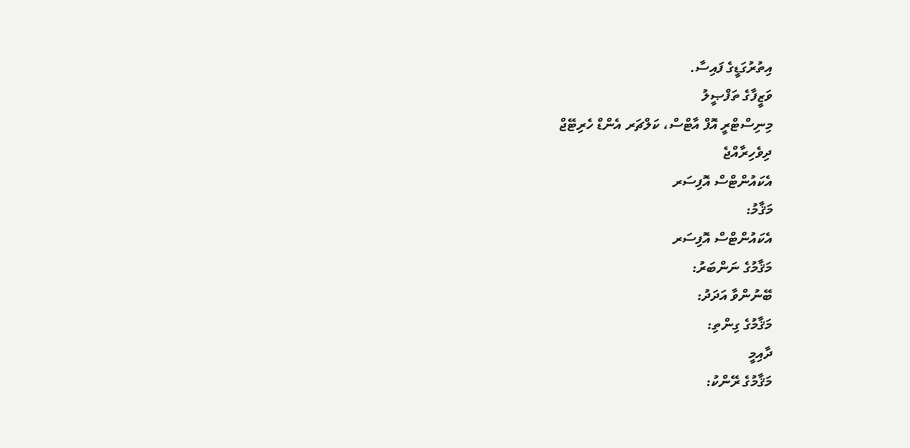އިތުރުގަޑީގެ ފައިސާ.
ވަޒީފާގެ ތަފްޞީލު
މިނިސްޓްރީ އޮފް އާޓްސް، ކަލްޗަރ އެންޑް ހެރިޓޭޖް
ދިވެހިރާއްޖެ
އެކައުންޓްސް އޮފިސަރ
މަޤާމު:
އެކައުންޓްސް އޮފިސަރ
މަޤާމުގެ ނަންބަރު:
ބޭނުންވާ އަދަދު:
މަޤާމުގެ ގިންތި:
ދާއިމީ
މަޤާމުގެ ރޭންކު: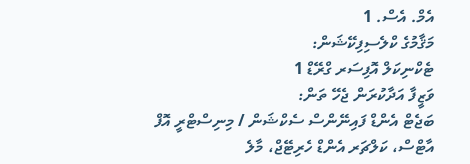އެމް. އެސް. 1
މަޤާމުގެ ކްލެސިފިކޭޝަން:
ޓެކްނިކަލް އޮފިސަރ ގްރޭޑް 1
ވަޒީފާ އަދާކުރަން ޖެހޭ ތަން:
ބަޖެޓް އެންޑް ފައިނޭންސް ސެކްޝަން / މިނިސްޓްރީ އޮފް އާޓްސް، ކަލްޗަރ އެންޑް ހެރިޓޭޖް، މާލެ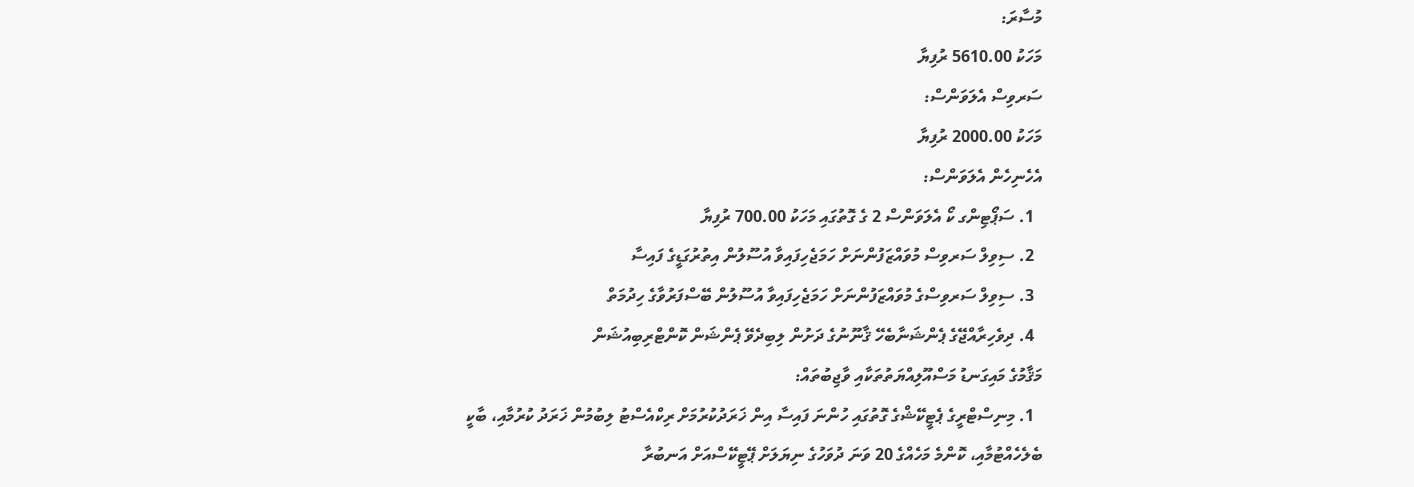މުސާރަ:
މަހަކު 5610.00 ރުފިޔާ
ސަރވިސް އެލަވަންސް:
މަހަކު 2000.00 ރުފިޔާ
އެހެނިހެން އެލަވަންސް:
  1. ސަޕޯޓިންގ ކޯ އެލަވަންސް 2 ގެ ގޮތުގައި މަހަކު 700.00 ރުފިޔާ
  2. ސިވިލް ސަރވިސް މުވައްޒަފުންނަށް ހަމަޖެހިފައިވާ އުސޫލުން އިތުރުގަޑީގެ ފައިސާ
  3. ސިވިލް ސަރވިސްގެ މުވައްޒަފުންނަށް ހަމަޖެހިފައިވާ އުސޫލުން ބޭސްފަރުވާގެ ހިދުމަތް
  4. ދިވެހިރާއްޖޭގެ ޕެންޝަނާބެހޭ ޤާނޫނުގެ ދަށުން ލިބިދެވޭ ޕެންޝަން ކޮންޓްރިބިއުޝަން
މަޤާމުގެ މައިގަނޑު މަސްއޫލިއްޔަތުތަކާއި ވާޖިބުތައް:
  1. މިނިސްޓްރީގެ ޕެޓީކޭޝްގެ ގޮތުގައި ހުންނަ ފައިސާ އިން ޚަރަދުކުރުމަށް ރިކްއެސްޓު ލިބުމުން ޚަރަދު ކުރުމާއި، ބާކީ ބެލެހެއްޓުމާއި، ކޮންމެ މަހެއްގެ 20 ވަނަ ދުވަހުގެ ނިޔަލަށް ޕޭޓީކޭސްއަށް އަނބުރާ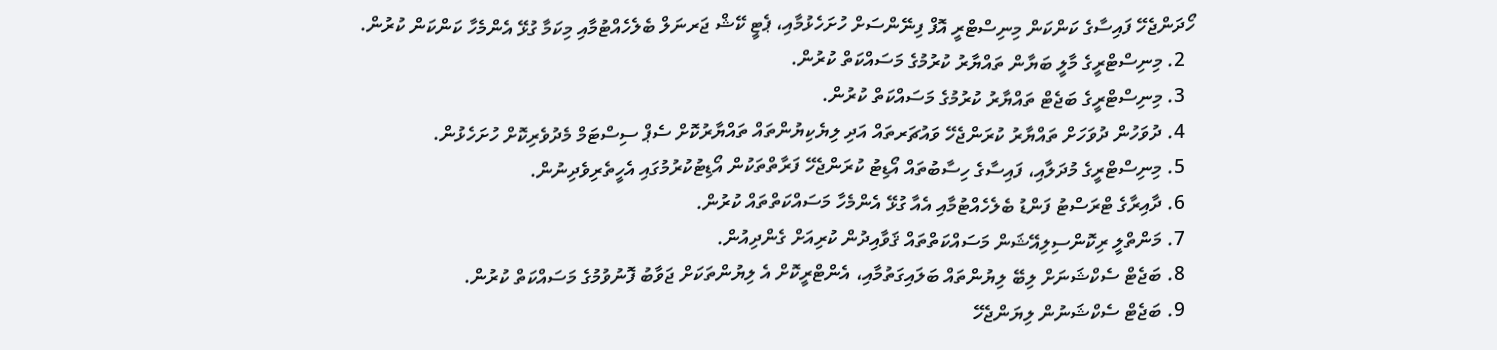ހޯދަންޖެހޭ ފައިސާގެ ކަންކަން މިނިސްޓްރީ އޮފް ފިނޭންސަށް ހުށަހެޅުމާއި، ޕެޓީ ކޭޝް ޖަރނަލް ބެލެހެއްޓުމާއި މިކަމާ ގުޅޭ އެންމެހާ ކަންކަން ކުރުން.
  2. މިނިސްޓްރީގެ މާލީ ބަޔާން ތައްޔާރު ކުރުމުގެ މަސައްކަތް ކުރުން.
  3. މިނިސްޓްރީގެ ބަޖެޓް ތައްޔާރު ކުރުމުގެ މަސައްކަތް ކުރުން.
  4. ދުވަހުން ދުވަހަށް ތައްޔާރު ކުރަންޖެހޭ ވައުޗަރތައް އަދި ލިޔެކިޔުންތައް ތައްޔާރުކޮށް ސެޕް ސިސްޓަމް މެދުވެރިކޮށް ހުށަހެޅުން.
  5. މިނިސްޓްރީގެ މުދަލާއި، ފައިސާގެ ހިސާބުތައް އޯޑިޓު ކުރަންޖެހޭ ފަރާތްތަކުން އޯޑިޓުކުރުމުގައި އެހީތެރިވެދިނުން.
  6. ދާއިރާގެ ޓްރަސްޓު ފަންޑު ބެލެހެއްޓުމާއި އެއާ ގުޅޭ އެންމެހާ މަސައްކަތްތައް ކުރުން.
  7. މަންތްލީ ރިކޮންސިލިއޭޝަން މަސައްކަތްތައް ޤަވާއިދުން ކުރިއަށް ގެންދިއުން.
  8. ބަޖެޓް ސެކްޝަނަށް ލިބޭ ލިޔުންތައް ބަލައިގަތުމާއި، އެންޓްރީކޮށް އެ ލިޔުންތަކަށް ޖަވާބު ފޮނުވުމުގެ މަސައްކަތް ކުރުން.
  9. ބަޖެޓް ސެކްޝަނުން ލިޔަންޖެހޭ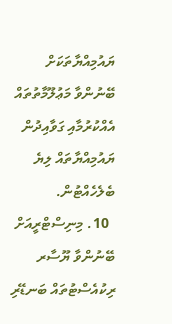ޔައުމިއްޔާތަކަށް ބޭނުންވާ މަޢުލޫމާތުތައް އެއްކުރުމާއި ގަވާއިދުން ޔައުމިއްޔާތައް ލިޔެ ބެލެހެއްޓުން.
  10. މިނިސްޓްރީއަށް ބޭނުންވާ ޔޫސާރ ރިކުއެސްޓުތައް ބަނޑޭރި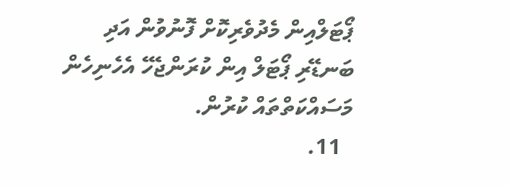ޕޯޓަލްއިން މެދުވެރިކޮށް ފޮނުވުން އަދި ބަނޑޭރި ޕޯޓަލް އިން ކުރަންޖެހޭ އެހެނިހެން މަސައްކަތްތައް ކުރުން.
  11.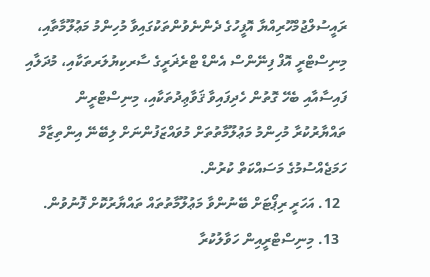ރައީސުލްޖުމްހޫރިއްޔާ އޮފީހުގެ ދެންނެވުންތަކުގައިވާ މުހިންމު މަޢުލޫމާތާއި، މިނިސްޓްރީ އޮފް ފިނޭންސް އެންޑް ޓްރެޜަރީގެ ސާރކިޔުލަރތަކާއި، މުދަލާއި ފައިސާއާއި ބެހޭ ގޮތުން ހެދިފައިވާ ޤަވާޢިދުތަކާއި، މިނިސްޓްރީން ތައްޔާރުކުރާ މުހިންމު މަޢުލޫމާތުތަށް މުވައްޒަފުންނަށް ލިބޭނޭ އިންތިޒާމް ހަމަޖެއްސުމުގެ މަސައްކަތް ކުރުން.
  12. އަހަރީ ރިޕޯޓަށް ބޭނުންވާ މަޢުލޫމާތުތައް ތައްޔާރުކޮށް ފޮނުވުން.
  13. މިނިސްޓްރީއިން ހަވާލުކުރާ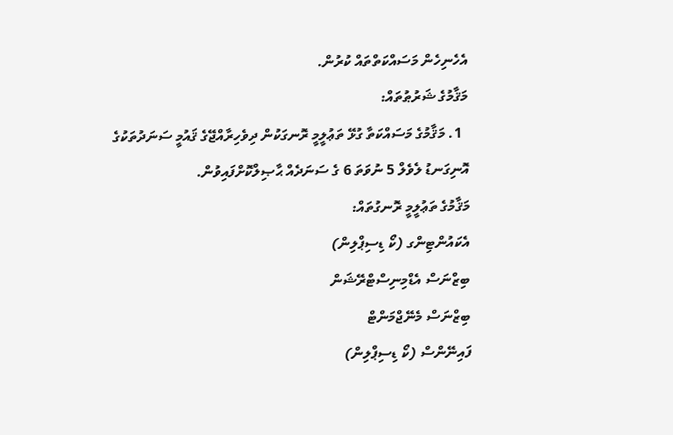އެހެނިހެން މަސައްކަތްތައް ކުރުން.
މަޤާމުގެ ޝަރުޠުތައް:
  1. މަޤާމުގެ މަސައްކަތާ ގުޅޭ ތަޢުލީމީ ރޮނގަކުން ދިވެހިރާއްޖޭގެ ޤައުމީ ސަނަދުތަކުގެ އޮނިގަނޑު ލެވެލް 5 ނުވަތަ 6 ގެ ސަނަދެއް ޙާޞިލްކޮށްފައިވުން.
މަޤާމުގެ ތަޢުލީމީ ރޮނގުތައް:
އެކައުންޓިންގ (ކޯ ޑިސިޕްލިން)
ބިޒްނަސް އެޑްމިނިސްޓްރޭޝަން
ބިޒްނަސް މެނޭޖްމަންޓް
ފައިނޭންސް (ކޯ ޑިސިޕްލިން)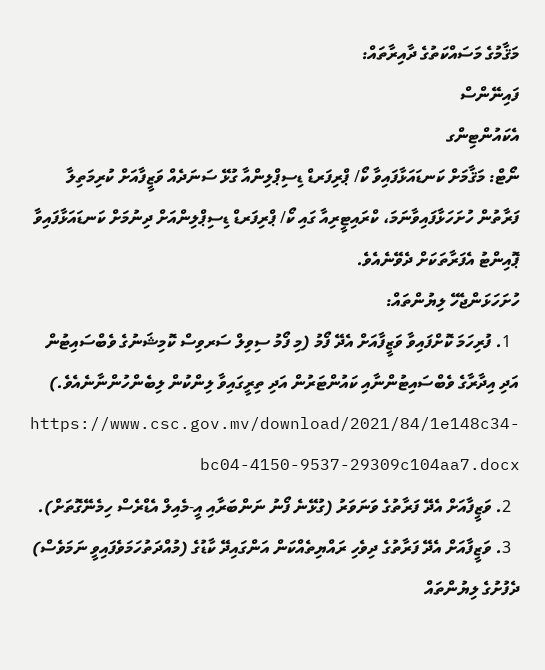މަޤާމުގެ މަސައްކަތުގެ ދާއިރާތައް:
ފައިނޭންސް
އެކައުންޓިންގ
ނޯޓް: މަޤާމަށް ކަނޑައަޅާފައިވާ ކޯ/ ޕްރިފަރޑް ޑިސިޕްލިންއާ ގުޅޭ ސަނަދެއް ވަޒީފާއަށް ކުރިމަތިލާ ފަރާތުން ހުށަހަޅާފައިވާނަމަ، ކްރައިޓީރިއާ ގައި ކޯ/ ޕްރިފަރޑް ޑިސިޕްލިންއަށް ދިނުމަށް ކަނޑައަޅާފައިވާ ޕޮއިންޓު އެފަރާތަކަށް ދެވޭނެއެވެ.
ހުށަހަޅަންޖެހޭ ލިޔުންތައް:
  1. ފުރިހަމަ ކޮށްފައިވާ ވަޒީފާއަށް އެދޭ ފޯމު (މި ފޯމު ސިވިލް ސަރވިސް ކޮމިޝަނުގެ ވެބްސައިޓުން އަދި އިދާރާގެ ވެބްސައިޓުންނާއި ކައުންޓަރުން އަދި ތިރީގައިވާ ލިންކުން ލިބެންހުންނާނެއެވެ.)  https://www.csc.gov.mv/download/2021/84/1e148c34-bc04-4150-9537-29309c104aa7.docx
  2. ވަޒީފާއަށް އެދޭ ފަރާތުގެ ވަނަވަރު (ގުޅޭނެ ފޯނު ނަންބަރާއި އީ-މެއިލް އެޑްރެސް ހިމެނޭގޮތަށް).
  3. ވަޒީފާއަށް އެދޭ ފަރާތުގެ ދިވެހި ރައްޔިތެއްކަން އަންގައިދޭ ކާޑުގެ (މުއްދަތުހަމަވެފައިވީ ނަމަވެސް) ދެފުށުގެ ލިޔުންތައް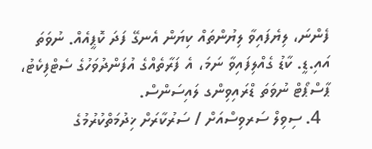ފެންނަ، ލިޔެފައިވާ ލިޔުންތައް ކިޔަން އެނގޭ ފަދަ ކޮޕީއެއް. ނުވަތަ އައި.ޑީ. ކާޑު ގެއްލިފައިވާ ނަމަ، އެ ފަރާތެއްގެ އުފަންދުވަހުގެ ސެޓްފިކެޓު، ޕާސްޕޯޓް ނުވަތަ ޑްރައިވިންގ ލައިސަންސް.
  4. ސިވިލް ސަރވިސްއަށް / ސަރުކާރަށް ޚިދުމަތްކުރުމުގެ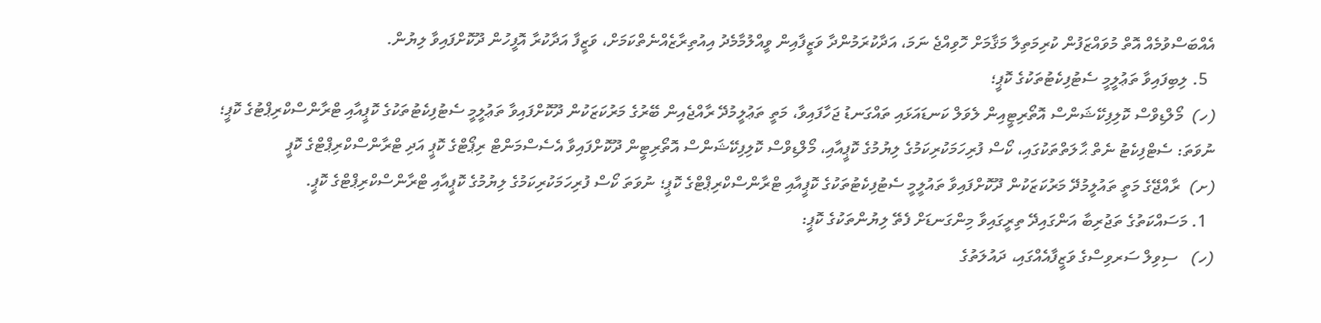އެއްބަސްވުމެއް އޮތް މުވައްޒަފުން ކުރިމަތިލާ މަޤާމަށް ހޮވިއްޖެ ނަމަ، އަދާކުރަމުންދާ ވަޒީފާއިން ވީއްލުމާމެދު އިއުތިރާޒެއްނެތްކަމަށް، ވަޒީފާ އަދާކުރާ އޮފީހުން ދޫކޮށްފައިވާ ލިޔުން.
  5. ލިބިފައިވާ ތަޢުލީމީ ސެޓުފިކެޓުތަކުގެ ކޮޕީ؛
(ހ)  މޯލްޑިވްސް ކޮލިފިކޭޝަންސް އޮތޯރިޓީއިން ލެވަލް ކަނޑައަޅައި ތައްގަނޑު ޖަހާފައިވާ، މަތީ ތަޢުލީމުދޭ ރާއްޖެއިން ބޭރުގެ މަރުކަޒަކުން ދޫކޮށްފައިވާ ތަޢުލީމީ ސެޓުފިކެޓުތަކުގެ ކޮޕީއާއި ޓްރާންސްކްރިޕްޓުގެ ކޮޕީ؛ ނުވަތަ: ސެޓްފިކެޓު ނެތް ޙާލަތްތަކުގައި، ކޯސް ފުރިހަމަކުރިކަމުގެ ލިޔުމުގެ ކޮޕީއާއި، މޯލްޑިވްސް ކޮލިފިކޭޝަންސް އޮތޯރިޓީން ދޫކޮށްފައިވާ އެސެސްމަންޓް ރިޕޯޓްގެ ކޮޕީ އަދި ޓްރާންސްކްރިޕްޓްގެ ކޮޕީ
(ށ)  ރާއްޖޭގެ މަތީ ތައުލީމުދޭ މަރުކަޒަކުން ދޫކޮށްފައިވާ ތައުލީމީ ސެޓުފިކެޓުތަކުގެ ކޮޕީއާއި ޓްރާންސްކްރިޕްޓްގެ ކޮޕީ؛ ނުވަތަ ކޯސް ފުރިހަމަކުރިކަމުގެ ލިޔުމުގެ ކޮޕީއާއި ޓްރާންސްކްރިޕްޓްގެ ކޮޕީ.
  1. މަސައްކަތުގެ ތަޖުރިބާ އަންގައިދޭ ތިރީގައިވާ މިންގަނޑަށް ފެތޭ ލިޔުންތަކުގެ ކޮޕީ:
(ހ)   ސިވިލް ސަރވިސްގެ ވަޒީފާއެއްގައި، ދައުލަތުގެ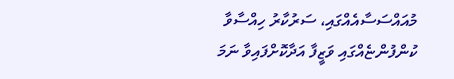މުއައްސަސާއެއްގައި، ސަރުކާރު ހިއްސާވާ ކުންފުންޏެއްގައި ވަޒީފާ އަދާކޮށްފައިވާ ނަމަ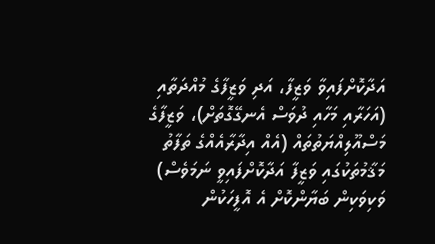އަދާކޮށްފައިވާ ވަޒީފާ، އަދި ވަޒީފާގެ މުއްދަތާއި (އަހަރާއި މަހާއި ދުވަސް އެނގޭގޮތަށް)، ވަޒީފާގެ މަސްއޫލިއްޔަތުތައް (އެއް އިދާރާއެއްގެ ތަފާތު މަޤާމުތަކުގައި ވަޒީފާ އަދާކޮށްފައިވީ ނަމަވެސް) ވަކިވަކިން ބަޔާންކޮށް އެ އޮފީހަކުން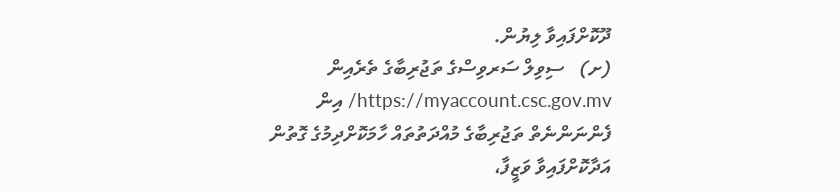ދޫކޮށްފައިވާ ލިޔުން.
(ށ)   ސިވިލް ސަރވިސްގެ ތަޖުރިބާގެ ތެރެއިން https://myaccount.csc.gov.mv/ އިން ފެންނަންނެތް ތަޖުރިބާގެ މުއްދަތުތައް ހާމަކޮށްދިމުގެ ގޮތުން އަދާކޮށްފައިވާ ވަޒީފާ،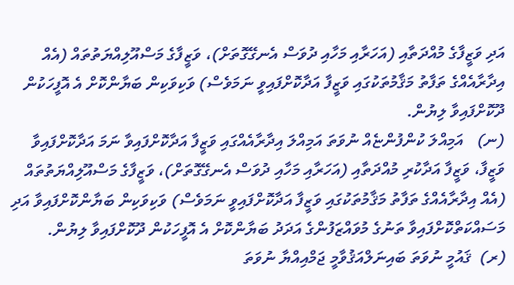އަދި ވަޒީފާގެ މުއްދަތާއި (އަހަރާއި މަހާއި ދުވަސް އެނގޭގޮތަށް)، ވަޒީފާގެ މަސްއޫލިއްޔަތުތައް (އެއް އިދާރާއެއްގެ ތަފާތު މަޤާމުތަކުގައި ވަޒީފާ އަދާކޮށްފައިވީ ނަމަވެސް) ވަކިވަކިން ބަޔާންކޮށް އެ އޮފީހަކުން ދޫކޮށްފައިވާ ލިޔުން.
(ނ)   އަމިއްލަ ކުންފުންޏެއް ނުވަތަ އަމިއްލަ އިދާރާއެއްގައި ވަޒީފާ އަދާކޮށްފައިވާ ނަމަ އަދާކޮށްފައިވާ ވަޒީފާ، ވަޒީފާ އަދާކުރި މުއްދަތާއި (އަހަރާއި މަހާއި ދުވަސް އެނގޭގޮތަށް)، ވަޒީފާގެ މަސްއޫލިއްޔަތުތައް (އެއް އިދާރާއެއްގެ ތަފާތު މަޤާމުތަކުގައި ވަޒީފާ އަދާކޮށްފައިވީ ނަމަވެސް) ވަކިވަކިން ބަޔާންކޮށްފައިވާ އަދި މަސައްކަތްކޮށްފައިވާ ތަނުގެ މުވައްޒަފުންގެ އަދަދު ބަޔާންކޮށް އެ އޮފީހަކުން ދޫކޮށްފައިވާ ލިޔުން.
(ރ)  ޤައުމީ ނުވަތަ ބައިނަލްއަޤުވާމީ ޖަމްއިއްޔާ ނުވަތަ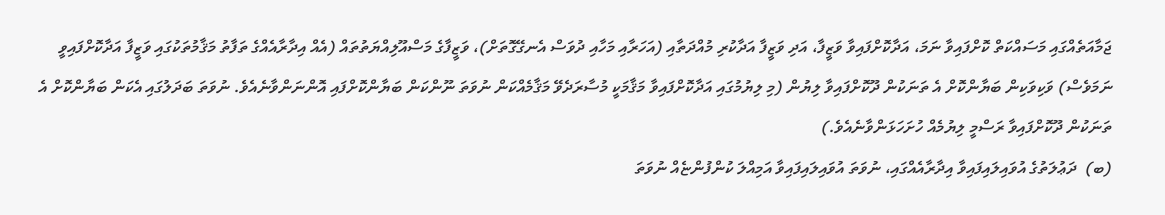ޖަމާއަތެއްގައި މަސައްކަތް ކޮށްފައިވާ ނަމަ، އަދާކޮށްފައިވާ ވަޒީފާ، އަދި ވަޒީފާ އަދާކުރި މުއްދަތާއި (އަހަރާއި މަހާއި ދުވަސް އެނގޭގޮތަށް)، ވަޒީފާގެ މަސްއޫލިއްޔަތުތައް (އެއް އިދާރާއެއްގެ ތަފާތު މަޤާމުތަކުގައި ވަޒީފާ އަދާކޮށްފައިވީ ނަމަވެސް) ވަކިވަކިން ބަޔާންކޮށް އެ ތަނަކުން ދޫކޮށްފައިވާ ލިޔުން (މި ލިޔުމުގައި އަދާކޮށްފައިވާ މަޤާމަކީ މުސާރަދެވޭ މަޤާމެއްކަން ނުވަތަ ނޫންކަން ބަޔާންކޮށްފައި އޮންނަންވާނެއެވެ. ނުވަތަ ބަދަލުގައި އެކަން ބަޔާންކޮށް އެ ތަނަކުން ދޫކޮށްފައިވާ ރަސްމީ ލިޔުމެއް ހުށަހަޅަންވާނެއެވެ.)
(ބ)  ދަޢުލަތުގެ އުވައިލައިފައިވާ އިދާރާއެއްގައި، ނުވަތަ އުވައިލައިފައިވާ އަމިއްލަ ކުންފުންޏެއް ނުވަތަ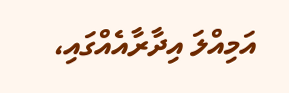އަމިއްލަ އިދާރާއެއްގައި،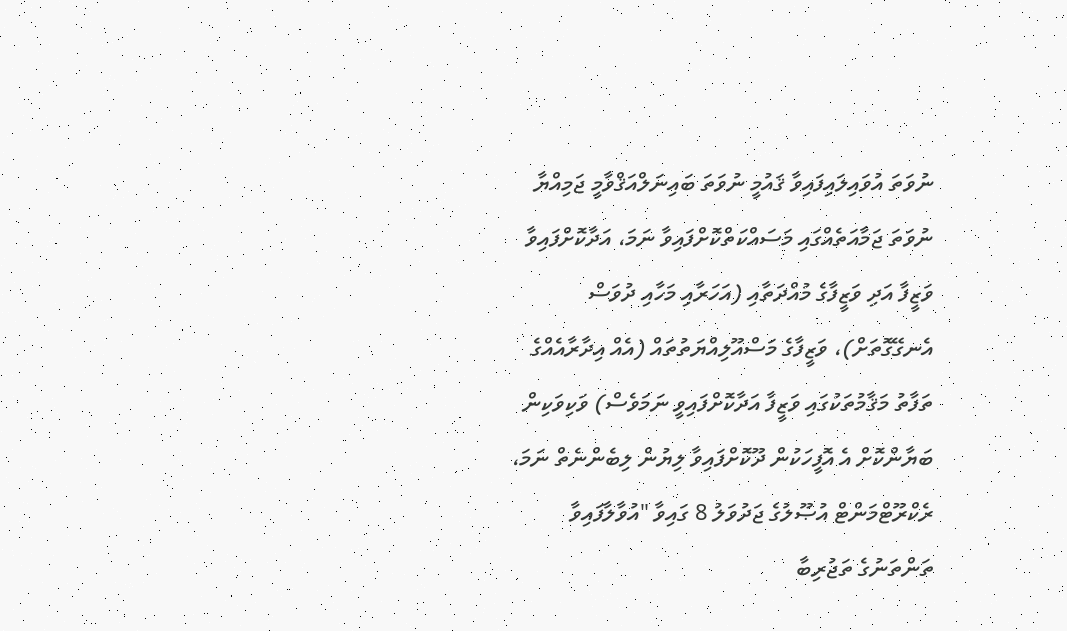ނުވަތަ އުވައިލައިފައިވާ ޤައުމީ ނުވަތަ ބައިނަލްއަޤްވާމީ ޖަމިއްޔާ ނުވަތަ ޖަމާއަތެއްގައި މަސައްކަތްކޮށްފައިވާ ނަމަ، އަދާކޮށްފައިވާ ވަޒީފާ އަދި ވަޒީފާގެ މުއްދަތާއި (އަހަރާއި މަހާއި ދުވަސް އެނގޭގޮތަށް)، ވަޒީފާގެ މަސްއޫލިއްޔަތުތައް (އެއް އިދާރާއެއްގެ ތަފާތު މަޤާމުތަކުގައި ވަޒީފާ އަދާކޮށްފައިވީ ނަމަވެސް) ވަކިވަކިން ބަޔާންކޮށް އެ އޮފީހަކުން ދޫކޮށްފައިވާ ލިޔުން ލިބެންނެތް ނަމަ، ރެކްރޫޓްމަންޓް އުޞޫލުގެ ޖަދުވަލު 8 ގައިވާ "އުވާލާފައިވާ ތަންތަނުގެ ތަޖުރިބާ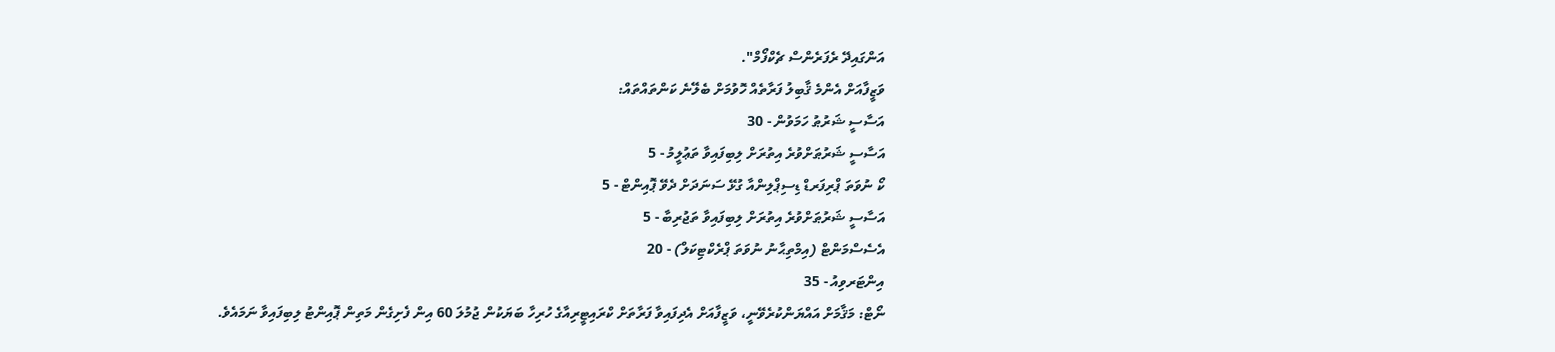އަންގައިދޭ ރެފަރެންސް ޗެކްފޯމް".
ވަޒީފާއަށް އެންމެ ޤާބިލު ފަރާތެއް ހޮވުމަށް ބެލޭނެ ކަންތައްތައް:
އަސާސީ ޝަރުޠު ހަމަވުން - 30
އަސާސީ ޝަރުޠަށްވުރެ އިތުރަށް ލިބިފައިވާ ތަޢުލީމު - 5
ކޯ ނުވަތަ ޕްރިފަރޑް ޑިސިޕްލިންއާ ގުޅޭ ސަނަދަށް ދެވޭ ޕޮއިންޓް - 5
އަސާސީ ޝަރުޠަށްވުރެ އިތުރަށް ލިބިފައިވާ ތަޖުރިބާ - 5
އެސެސްމަންޓް (އިމްތިޙާނު ނުވަތަ ޕްރެކްޓިކަލް) - 20
އިންޓަރވިއު - 35
ނޯޓް: މަޤާމަށް އައްޔަންކުރެވޭނީ، ވަޒީފާއަށް އެދިފައިވާ ފަރާތަށް ކްރައިޓީރިއާގެ ހުރިހާ ބަޔަކުން ޖުމުލަ 60 އިން ފެށިގެން މަތިން ޕޮއިންޓު ލިބިފައިވާ ނަމައެވެ.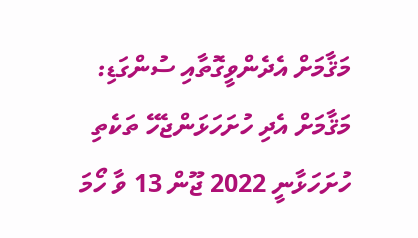މަޤާމަށް އެދެންވީގޮތާއި ސުންގަޑި:
މަޤާމަށް އެދި ހުށަހަޅަންޖެހޭ ތަކެތި ހުށަހަޅާނީ 2022 ޖޫން 13 ވާ ހޯމަ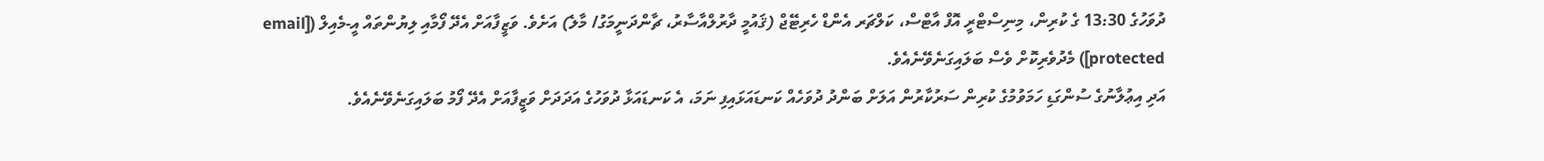ދުވަހުގެ 13:30 ގެ ކުރިން، މިނިސްޓްރީ އޮފް އާޓްސް، ކަލްޗަރ އެންޑް ހެރިޓޭޖް (ޤައުމީ ދާރުލްއާސާރު، ޗާންދަނީމަގު/ މާލެ) އަށެވެ. ވަޒީފާއަށް އެދޭ ފޯމާއި ލިޔުންތައް އީ-މެއިލް ([email protected]) މެދުވެރިކޮށް ވެސް ބަލައިގަނެވޭނެއެވެ.
އަދި އިޢުލާނުގެ ސުންގަޑި ހަމަވުމުގެ ކުރިން ސަރުކާރުން އަލަށް ބަންދު ދުވަހެއް ކަނޑައަޅައިފި ނަމަ، އެ ކަނޑައަޅާ ދުވަހުގެ އަދަދަށް ވަޒީފާއަށް އެދޭ ފޯމު ބަލައިގަނެވޭނެއެވެ.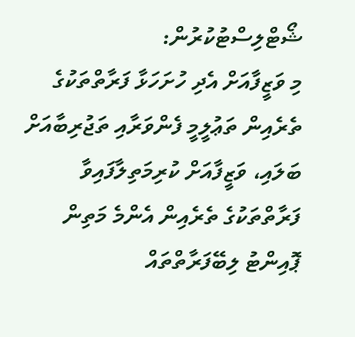ޝޯޓްލިސްޓުކުރުން:
މި ވަޒީފާއަށް އެދި ހުށަހަޅާ ފަރާތްތަކުގެ ތެރެއިން ތަޢުލީމީ ފެންވަރާއި ތަޖުރިބާއަށް ބަލައި، ވަޒީފާއަށް ކުރިމަތިލާފައިވާ ފަރާތްތަކުގެ ތެރެއިން އެންމެ މަތިން ޕޮއިންޓު ލިބޭފަރާތްތައް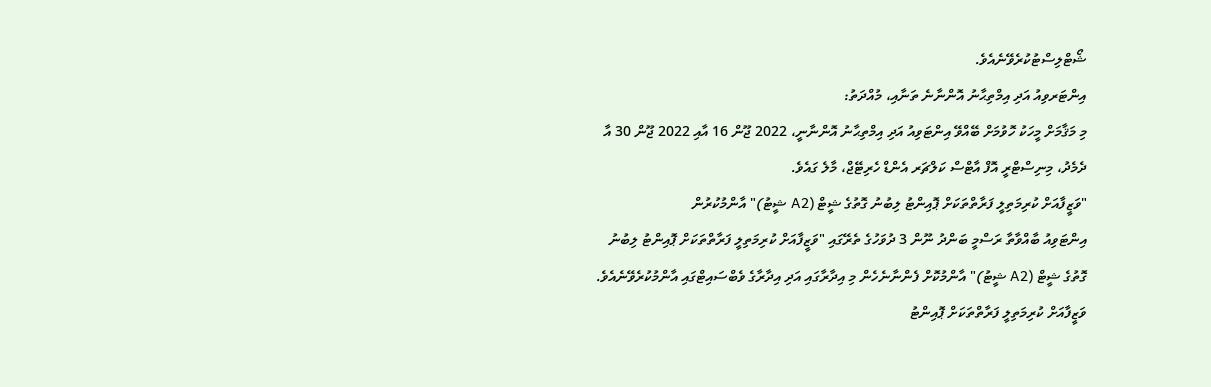ޝޯޓްލިސްޓުކުރެވޭނެއެވެ.
އިންޓަރވިއު އަދި އިމްތިޙާނު އޮންނާނެ ތަނާއި، މުއްދަތު:
މި މަޤާމަށް މީހަކު ހޮވުމަށް ބޭއްވޭ އިންޓަވިއު އަދި އިމްތިޙާނު އޮންނާނީ، 2022 ޖޫން 16 އާއި 2022 ޖޫން 30 އާ ދެމެދު، މިނިސްޓްރީ އޮފް އާޓްސް ކަލްޗަރ އެންޑް ހެރިޓޭޖް، މާލެ ގައެވެ.
"ވަޒީފާއަށް ކުރިމަތިލީ ފަރާތްތަކަށް ޕޮއިންޓު ލިބުނު ގޮތުގެ ޝީޓް (A2 ޝީޓު)" އާންމުކުރުން
އިންޓަވިއު ބާއްވާތާ ރަސްމީ ބަންދު ނޫން 3 ދުވަހުގެ ތެރޭގައި "ވަޒީފާއަށް ކުރިމަތިލީ ފަރާތްތަކަށް ޕޮއިންޓު ލިބުނު ގޮތުގެ ޝީޓް (A2 ޝީޓު)" އާންމުކޮށް ފެންނާނެހެން މި އިދާރާގައި އަދި އިދާރާގެ ވެބްސައިޓްގައި އާންމުކުރެވޭނެއެވެ. ވަޒީފާއަށް ކުރިމަތިލީ ފަރާތްތަކަށް ޕޮއިންޓު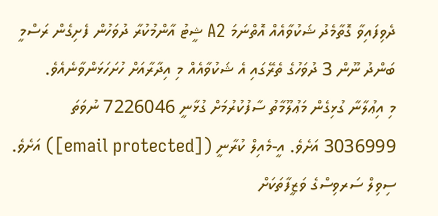ދެވިފައިވާ ގޮތާމެދު ޝަކުވާއެއް އޮތްނަމަ A2 ޝީޓު އާންމުކުރާ ދުވަހުން ފެށިގެން ރަސްމީ ބަންދު ނޫން 3 ދުވަހުގެ ތެރޭގައި އެ ޝަކުވާއެއް މި އިދާރާއަށް ހުށަހަޅަންވާނެއެވެ.
މި އިޢުލާނާ ގުޅިގެން މަޢުލޫމާތު ސާފުކުރުމަށް ގުޅާނީ 7226046 ނުވަތަ 3036999 އަށެވެ. އީ-މެއިލް ކުރާނީ ([email protected]) އަށެވެ.
ސިވިލް ސަރވިސްގެ ވަޒީފާތަކަށް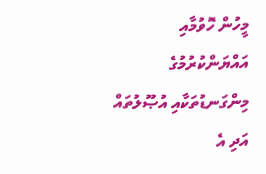މީހުން ހޮވުމާއި އައްޔަންކުރުމުގެ މިންގަނޑުތަކާއި އުޞޫލުތައް އަދި އެ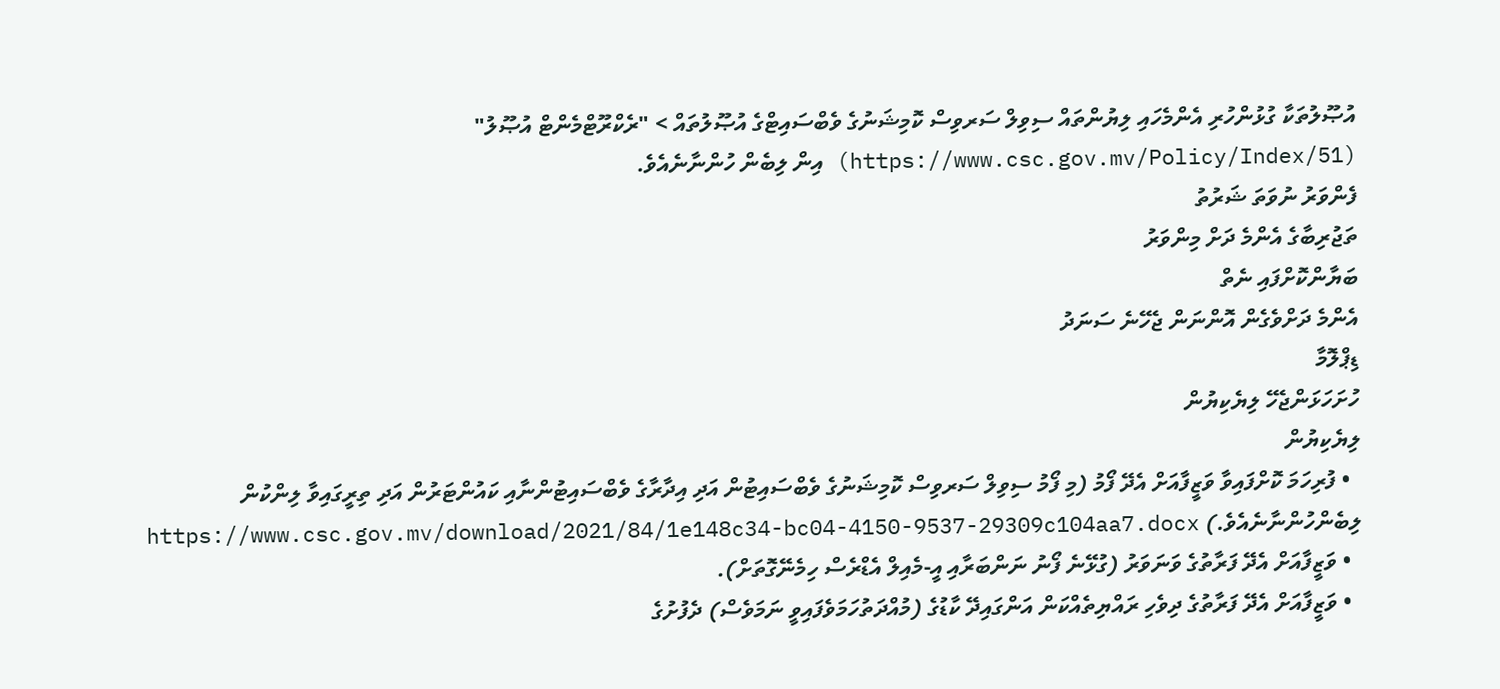އުޞޫލުތަކާ ގުޅުންހުރި އެންމެހައި ލިޔުންތައް ސިވިލް ސަރވިސް ކޮމިޝަނުގެ ވެބްސައިޓްގެ އުޞޫލުތައް > "ރެކްރޫޓްމެންޓް އުޞޫލު" (https://www.csc.gov.mv/Policy/Index/51) އިން ލިބެން ހުންނާނެއެވެ.
ފެންވަރު ނުވަތަ ޝަރުތު
ތަޖުރިބާގެ އެންމެ ދަށް މިންވަރު
ބަޔާންކޮށްފައި ނެތް
އެންމެ ދަށްވެގެން އޮންނަން ޖެހޭނެ ސަނަދު
ޑިޕްލޮމާ
ހުށަހަޅަންޖެހޭ ލިޔެކިޔުން
ލިޔެކިޔުން
  • ފުރިހަމަ ކޮށްފައިވާ ވަޒީފާއަށް އެދޭ ފޯމު (މި ފޯމު ސިވިލް ސަރވިސް ކޮމިޝަނުގެ ވެބްސައިޓުން އަދި އިދާރާގެ ވެބްސައިޓުންނާއި ކައުންޓަރުން އަދި ތިރީގައިވާ ލިންކުން ލިބެންހުންނާނެއެވެ.) https://www.csc.gov.mv/download/2021/84/1e148c34-bc04-4150-9537-29309c104aa7.docx
  • ވަޒީފާއަށް އެދޭ ފަރާތުގެ ވަނަވަރު (ގުޅޭނެ ފޯނު ނަންބަރާއި އީ-މެއިލް އެޑްރެސް ހިމެނޭގޮތަށް).
  • ވަޒީފާއަށް އެދޭ ފަރާތުގެ ދިވެހި ރައްޔިތެއްކަން އަންގައިދޭ ކާޑުގެ (މުއްދަތުހަމަވެފައިވީ ނަމަވެސް) ދެފުށުގެ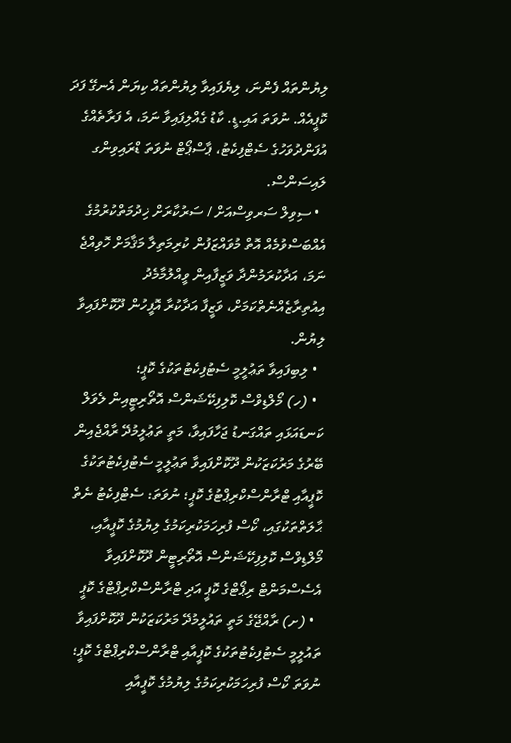ލިޔުންތައް ފެންނަ، ލިޔެފައިވާ ލިޔުންތައް ކިޔަން އެނގޭ ފަދަ ކޮޕީއެއް. ނުވަތަ އައި.ޑީ. ކާޑު ގެއްލިފައިވާ ނަމަ، އެ ފަރާތެއްގެ އުފަންދުވަހުގެ ސެޓްފިކެޓު، ޕާސްޕޯޓް ނުވަތަ ޑްރައިވިންގ ލައިސަންސް.
  • ސިވިލް ސަރވިސްއަށް / ސަރުކާރަށް ޚިދުމަތްކުރުމުގެ އެއްބަސްވުމެއް އޮތް މުވައްޒަފުން ކުރިމަތިލާ މަޤާމަށް ހޮވިއްޖެ ނަމަ، އަދާކުރަމުންދާ ވަޒީފާއިން ވީއްލުމާމެދު އިއުތިރާޒެއްނެތްކަމަށް، ވަޒީފާ އަދާކުރާ އޮފީހުން ދޫކޮށްފައިވާ ލިޔުން.
  • ލިބިފައިވާ ތަޢުލީމީ ސެޓުފިކެޓުތަކުގެ ކޮޕީ؛
  • (ހ) މޯލްޑިވްސް ކޮލިފިކޭޝަންސް އޮތޯރިޓީއިން ލެވަލް ކަނޑައަޅައި ތައްގަނޑު ޖަހާފައިވާ، މަތީ ތަޢުލީމުދޭ ރާއްޖެއިން ބޭރުގެ މަރުކަޒަކުން ދޫކޮށްފައިވާ ތަޢުލީމީ ސެޓުފިކެޓުތަކުގެ ކޮޕީއާއި ޓްރާންސްކްރިޕްޓުގެ ކޮޕީ؛ ނުވަތަ: ސެޓްފިކެޓު ނެތް ޙާލަތްތަކުގައި، ކޯސް ފުރިހަމަކުރިކަމުގެ ލިޔުމުގެ ކޮޕީއާއި، މޯލްޑިވްސް ކޮލިފިކޭޝަންސް އޮތޯރިޓީން ދޫކޮށްފައިވާ އެސެސްމަންޓް ރިޕޯޓްގެ ކޮޕީ އަދި ޓްރާންސްކްރިޕްޓްގެ ކޮޕީ
  • (ށ) ރާއްޖޭގެ މަތީ ތައުލީމުދޭ މަރުކަޒަކުން ދޫކޮށްފައިވާ ތައުލީމީ ސެޓުފިކެޓުތަކުގެ ކޮޕީއާއި ޓްރާންސްކްރިޕްޓްގެ ކޮޕީ؛ ނުވަތަ ކޯސް ފުރިހަމަކުރިކަމުގެ ލިޔުމުގެ ކޮޕީއާއި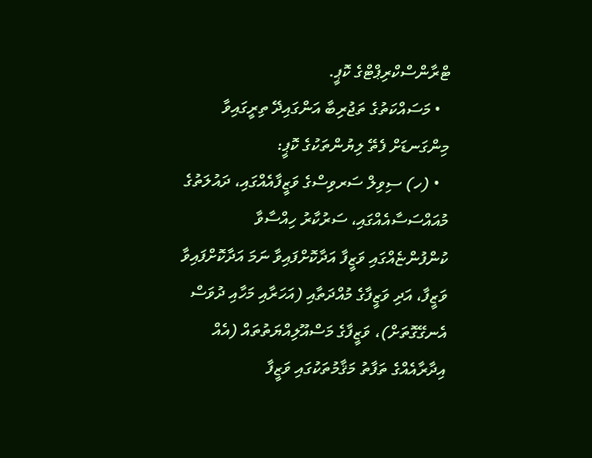ޓްރާންސްކްރިޕްޓްގެ ކޮޕީ.
  • މަސައްކަތުގެ ތަޖުރިބާ އަންގައިދޭ ތިރީގައިވާ މިންގަނޑަށް ފެތޭ ލިޔުންތަކުގެ ކޮޕީ:
  • (ހ) ސިވިލް ސަރވިސްގެ ވަޒީފާއެއްގައި، ދައުލަތުގެ މުއައްސަސާއެއްގައި، ސަރުކާރު ހިއްސާވާ ކުންފުންޏެއްގައި ވަޒީފާ އަދާކޮށްފައިވާ ނަމަ އަދާކޮށްފައިވާ ވަޒީފާ، އަދި ވަޒީފާގެ މުއްދަތާއި (އަހަރާއި މަހާއި ދުވަސް އެނގޭގޮތަށް)، ވަޒީފާގެ މަސްއޫލިއްޔަތުތައް (އެއް އިދާރާއެއްގެ ތަފާތު މަޤާމުތަކުގައި ވަޒީފާ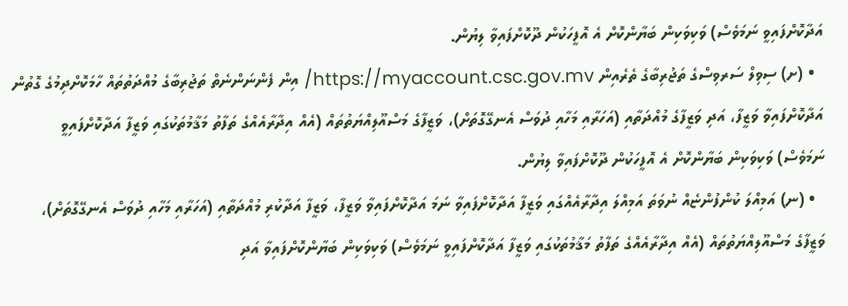އަދާކޮށްފައިވީ ނަމަވެސް) ވަކިވަކިން ބަޔާންކޮށް އެ އޮފީހަކުން ދޫކޮށްފައިވާ ލިޔުން.
  • (ށ) ސިވިލް ސަރވިސްގެ ތަޖުރިބާގެ ތެރެއިން https://myaccount.csc.gov.mv/ އިން ފެންނަންނެތް ތަޖުރިބާގެ މުއްދަތުތައް ހާމަކޮށްދިމުގެ ގޮތުން އަދާކޮށްފައިވާ ވަޒީފާ، އަދި ވަޒީފާގެ މުއްދަތާއި (އަހަރާއި މަހާއި ދުވަސް އެނގޭގޮތަށް)، ވަޒީފާގެ މަސްއޫލިއްޔަތުތައް (އެއް އިދާރާއެއްގެ ތަފާތު މަޤާމުތަކުގައި ވަޒީފާ އަދާކޮށްފައިވީ ނަމަވެސް) ވަކިވަކިން ބަޔާންކޮށް އެ އޮފީހަކުން ދޫކޮށްފައިވާ ލިޔުން.
  • (ނ) އަމިއްލަ ކުންފުންޏެއް ނުވަތަ އަމިއްލަ އިދާރާއެއްގައި ވަޒީފާ އަދާކޮށްފައިވާ ނަމަ އަދާކޮށްފައިވާ ވަޒީފާ، ވަޒީފާ އަދާކުރި މުއްދަތާއި (އަހަރާއި މަހާއި ދުވަސް އެނގޭގޮތަށް)، ވަޒީފާގެ މަސްއޫލިއްޔަތުތައް (އެއް އިދާރާއެއްގެ ތަފާތު މަޤާމުތަކުގައި ވަޒީފާ އަދާކޮށްފައިވީ ނަމަވެސް) ވަކިވަކިން ބަޔާންކޮށްފައިވާ އަދި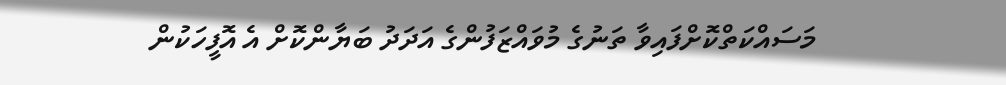މަސައްކަތްކޮށްފައިވާ ތަނުގެ މުވައްޒަފުންގެ އަދަދު ބަޔާންކޮށް އެ އޮފީހަކުން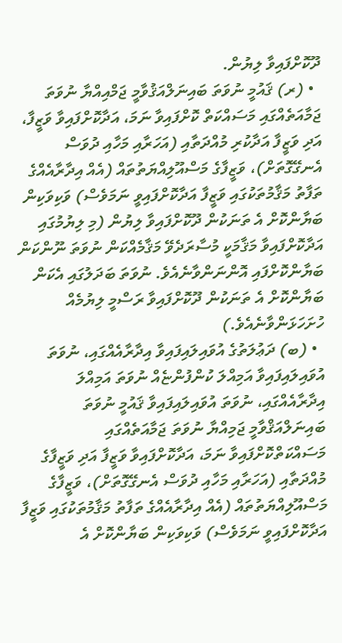ދޫކޮށްފައިވާ ލިޔުން.
  • (ރ) ޤައުމީ ނުވަތަ ބައިނަލްއަޤުވާމީ ޖަމްއިއްޔާ ނުވަތަ ޖަމާއަތެއްގައި މަސައްކަތް ކޮށްފައިވާ ނަމަ، އަދާކޮށްފައިވާ ވަޒީފާ، އަދި ވަޒީފާ އަދާކުރި މުއްދަތާއި (އަހަރާއި މަހާއި ދުވަސް އެނގޭގޮތަށް)، ވަޒީފާގެ މަސްއޫލިއްޔަތުތައް (އެއް އިދާރާއެއްގެ ތަފާތު މަޤާމުތަކުގައި ވަޒީފާ އަދާކޮށްފައިވީ ނަމަވެސް) ވަކިވަކިން ބަޔާންކޮށް އެ ތަނަކުން ދޫކޮށްފައިވާ ލިޔުން (މި ލިޔުމުގައި އަދާކޮށްފައިވާ މަޤާމަކީ މުސާރަދެވޭ މަޤާމެއްކަން ނުވަތަ ނޫންކަން ބަޔާންކޮށްފައި އޮންނަންވާނެއެވެ. ނުވަތަ ބަދަލުގައި އެކަން ބަޔާންކޮށް އެ ތަނަކުން ދޫކޮށްފައިވާ ރަސްމީ ލިޔުމެއް ހުށަހަޅަންވާނެއެވެ.)
  • (ބ) ދަޢުލަތުގެ އުވައިލައިފައިވާ އިދާރާއެއްގައި، ނުވަތަ އުވައިލައިފައިވާ އަމިއްލަ ކުންފުންޏެއް ނުވަތަ އަމިއްލަ އިދާރާއެއްގައި، ނުވަތަ އުވައިލައިފައިވާ ޤައުމީ ނުވަތަ ބައިނަލްއަޤްވާމީ ޖަމިއްޔާ ނުވަތަ ޖަމާއަތެއްގައި މަސައްކަތްކޮށްފައިވާ ނަމަ، އަދާކޮށްފައިވާ ވަޒީފާ އަދި ވަޒީފާގެ މުއްދަތާއި (އަހަރާއި މަހާއި ދުވަސް އެނގޭގޮތަށް)، ވަޒީފާގެ މަސްއޫލިއްޔަތުތައް (އެއް އިދާރާއެއްގެ ތަފާތު މަޤާމުތަކުގައި ވަޒީފާ އަދާކޮށްފައިވީ ނަމަވެސް) ވަކިވަކިން ބަޔާންކޮށް އެ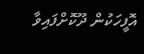އޮފީހަކުން ދޫކޮށްފައިވާ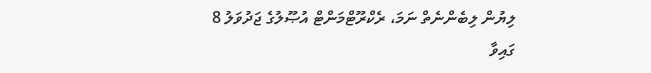ލިޔުން ލިބެންނެތް ނަމަ، ރެކްރޫޓްމަންޓް އުޞޫލުގެ ޖަދުވަލު 8 ގައިވާ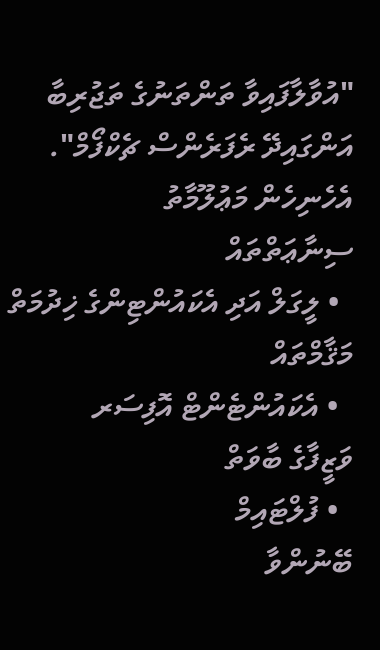"އުވާލާފައިވާ ތަންތަނުގެ ތަޖުރިބާ އަންގައިދޭ ރެފަރެންސް ޗެކްފޯމް".
އެހެނިހެން މަޢުލޫމާތު
ސިނާޢަތްތައް
  • ލީގަލް އަދި އެކައުންޓިންގެ ޚިދުމަތް
މަޤާމްތައް
  • އެކައުންޓެންޓް އޮފިސަރ
ވަޒީފާގެ ބާވަތް
  • ފުލްޓައިމް
ބޭނުންވާ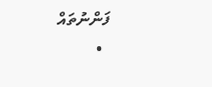ފަންނުތައް
  •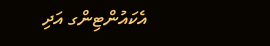އެކައުންޓިންގ އަދި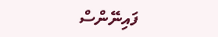ފައިނޭންސް